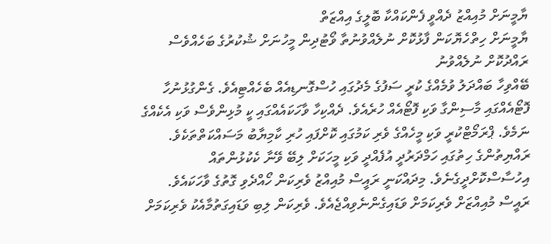ޔާމީނަށް މުއިއްޒު ދެއްވީ ފެންކައްކާ ބޮލީގެ އިއްޒަތް
ޔާމީނަށް ހިތްހެޔޮކަން ފާޅުކޮށް ނުލެއްވުނުތާ ވޯޓުދިން މީހުނަށް ޝުކުރުގެ ބަހެއްވެސް ރައްދުކޮށް ނުލެއްވުނު
ބޭއްވިހާ ބައްދަލު ވުމެއްގެ ކުރީ ސަފުގެ މެދުގައި ހުސްގޮނޑިއެއް ބެހެއްޓިއެވެ. ގެންގުޅުނުހާ ފޮޓޯއެއްގައި މާސިންގާ ވަކި ފޮޓޯއެއް ހުރެއެވެ. ދެއްކިހާ ވާހަކައެއްގައި ކީ މުޅިންވެސް ވަކި އެކެއްގެ ނަމެވެ. ޕްރަމޯޓްކުރީ ވަކި މީހެއްގެ ވެރި ކަމުގައި ކޮށްފައި ހުރި ކާމިޔާބު މަސައްކަތްތަކެވެ. ރައްޔިތުންގެ ހިތުގައި ހަމްދަރުދީ އުފެއްދީ ވަކި މީހަކަށް ލިބޭ ވޭނާ ކެކުޅުންތައް އިހުސާސްކޮށްދީގެނެވެ. މިދައްކަނީ ރައީސް މުއިއްޒު ވެރިކަން ހޯއްދެވި ގޮތުގެ ވާހަކައެވެ.
ރައީސް މުއިއްޒަށް ވެރިކަމަށް ވަޑައިގެންނެވިއްޖެއެވެ. ވެރިކަން ލިބި ވަޑައިގަތުމާއެކު ވެރިކަމަށް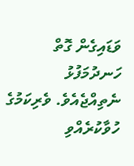ވަޑައިގެން ގޮތް ހަނދުމަފުޅު ނެތިއްޖެއެވެ. ވެރިކަމުގެ ހުވާކުރެއްވި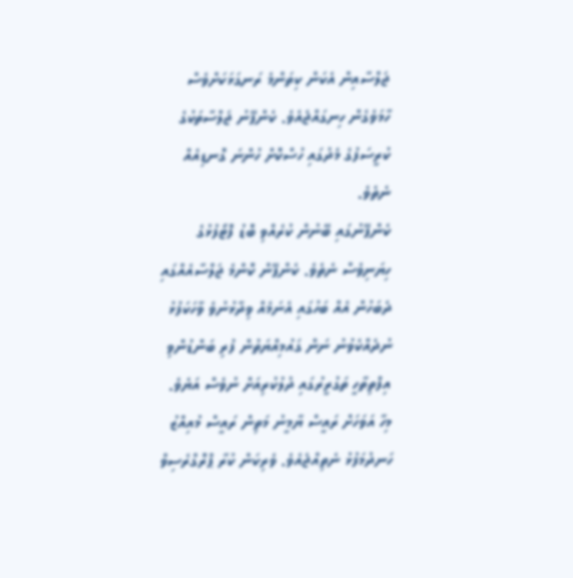ޖަލްސާއިން އެކަން ކިތަންމެ ރަނގަޅަކަށްވެސް ހާމަވެގެން ހިނގައްޖެއެވެ. ކެންޕޭނު ޖަލްސާތަކުގެ ކުރީސަފުގެ މެދުގައި ހުސްކޮށް ހުންނަ ގޮނޑިއެއް ނެތެވެ.
ކެންޕޭނުގައި ބޭނުން ކުރެއްވި ބޮޑު ފޮޓޯފުޅުގެ ހިޔަނިވެސް ނެތެވެ. ކެންޕޭން ކޮންމެ ޖަލްސާއެއްގައި ދެބަހުން އެއް ބަހުގައި އެނަމެއް ވިދާޅުނުވެ ވާހަކަފުޅު ނުދެއްކެވުނު ނަން ގައުމިއްޔަތުން ފުރި ބަންޑުންވި އިފްތިތާހީ ތަގުރީރުގައި ދުލުކުރިއަށް ނުވެސް އަޔެވެ.
މިހާ އަވަހަށް ރައީސް ޔާމީނު މަތިން ރައީސް މުއިއްޒު ހަނދުމަފުޅު ނެތިއްޖެއެވެ. ވެރިކަން ކުރާ ޕްރޮގްރެސިވް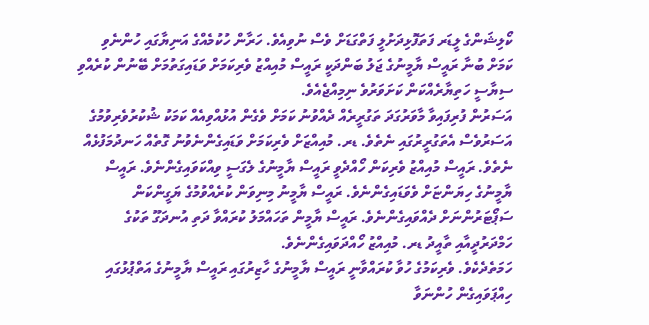ކޯލިޝަންގެ ލީޑަރ ފަތަފޮޅިދަށުލީ ފަތްގަޑަށް ވެސް ނުވިއެވެ. ހަރާން ހުކުމެއްގެ އަނިޔާގައި ހުންނެވި ކަމަށް ބުނާ ރައީސް ޔާމީނުގެ ޖަލު ބަންދަކީ ރައީސް މުއިއްޒު ވެރިކަމަށް ވަޑައިގަތުމަށް ބޭނުން ކުރެއްވި ސިޔާސީ ހަތިޔާރެއްކަން ކަށަވަރުވެ ނިމިއްޖެއެވެ.
އަސަރުން ފުރިފައިވާ މާވަރުގަދަ ތަގުރީރެއް ދެއްވުނު ކަމަށް ވެގެން އުޅުއްވިއެއް ކަމަކު ޝުކުރުވެރިވުމުގެ އަސަރުވެސް އެތަގުރީރުގައި ނެތެވެ. ޑރ. މުއިއްޒަށް ވެރިކަމަށް ވަޑައިގެންނެވުނު ގޮތެއް ހަނދުމަފުޅެއް ނެތެވެ. ރައީސް މުއިއްޒު ވެރިކަން ހޯއްދެވީ ރައީސް ޔާމީނުގެ ލެގަސީ ވިއްކަވައިގެންނެވެ. ރައީސް ޔާމީނުގެ ހިޔަންޏަށް ވެވަޑައިގެންނެވެ. ރައީސް ޔާމީނު މިނިވަން ކުރެއްވުމުގެ ޔަގީންކަން ސަޕޯޓަރުންނަށް ދެއްވައިގެންނެވެ. ރައީސް ޔާމީން ތަހައްމަލު ކުރައްވާ ދަތި އުނދަގޫ ތަކުގެ ހަމްދަރުދީއާއި ތާއީދު ޑރ. މުއިއްޒު ހޯއްދަވައިގެންނެވެ.
ހަމަތެދެކެވެ. ވެރިކަމުގެ ހުވާ ކުރައްވާނީ ރައީސް ޔާމީނުގެ ހާޒިރުގައި ރައީސް ޔާމީނުގެ އަތްޕުޅުގައި ހިއްޕަވައިގެން ހުންނަވާ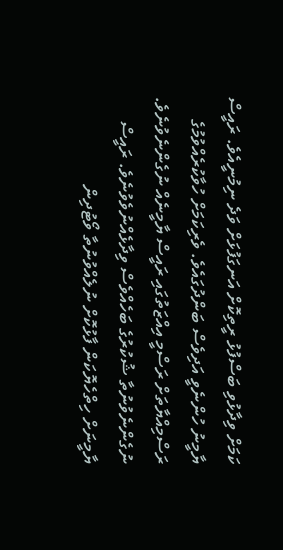ކަމަށް ވިދާޅުވި ބަސްފުޅު ރީތިކޮށް އަނގަފުޅަށް ވަދެ ނިމުނީއެވެ. ރައީސް ޔާމީނު ހުންނެވީ އަދިވެސް ބަންދުގައެވެ. ވެރިކަމަށް ހުވާކުރެއްވުމުގެ ރަސްމިއްޔާތަށް ރަސްމީ އިއްޒަތުގައި ރައީސް ޔާމީނެއް ނުގެންނެވުނެވެ. ނުގެންނެވުނުތާ ޝުކުރުގެ ބަހެއްވެސް ވިދާޅެއްނުވެވުނެވެ. ރައީސް ޔާމީނަށް ހިތްހެޔޮކަން ފާޅުކޮށް ނުލެއްވުނުތާ ވޯޓުދިން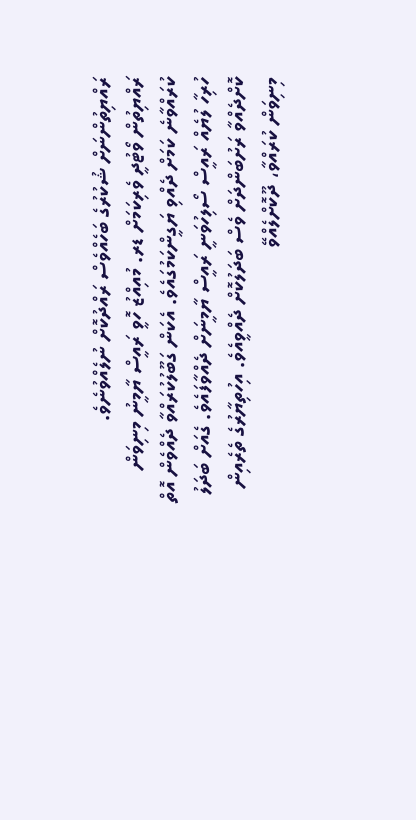ރައްޔިތުންނަށް ޝުކުރުގެ ބަހެއްވެސް ރައްދުކޮށް ނުލެއްވުނެވެ.
ރައްޔިތުން ވޯޓުދީ ވެރިކަމަށް ޑރ. މުއިއްޒު ހޮވީ ރައީސް ޔާމީނު މިނިވަން ކުރައްވާނެ ކަމަށް ދެއްވި ޔަގީންކަމުގައެވެ. އެކަން ގަބޫލުކުރައްވާ ދެއްވެން އޮތް ހުރިހާ ލުޔެއް ރައީސް ސޯލިހުވަނީ ރައީސް ޔާމީނަށް ދެއްވާފައެވެ. ގެއަށް ބަދަލު ކޮށްދެއްވާ ރަށުބަންދަށް ވެސް ބަދަލުކޮށް ދެއްވީއެވެ. އިހުތިޔާރުގެ ތެރެއިން މިނިވަން ކުރައްވާ، ދޫކޮށްލެއްވޭ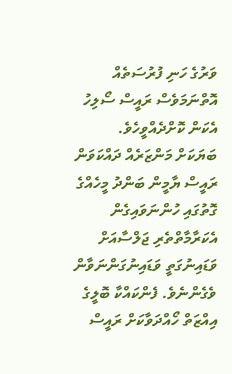ވަރުގެ ހަނި ފުރުސަތެއް އޮތްނަމަވެސް ރައީސް ސޯލިހު އެކަން ކޮށްދެއްވީހެވެ.
ބަޔަކަށް މަންޒަރެއް ދައްކަވަން ރައީސް ޔާމީން ބަންދު މީހެއްގެ ގޮތުގައި ހުންނަވައިގެން އެކަރާމާތްތެރި ޖަލްސާއަށް ވަޑައިނުގަތީ ވަޑައިނުގަންނަވާން ވެގެންނެވެ. ފެންކައްކާ ބޮލީގެ އިއްޒަތް ހޯއްދަވާކަށް ރައީސް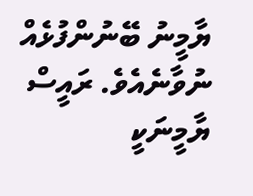ޔާމީނު ބޭނުންފުޅެއް ނުވާނެއެވެ. ރައީސް ޔާމީނަކީ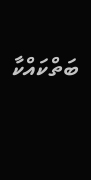ބަތްކައްކާ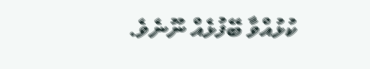ކުޅުއްވާ ބޭފުޅެއް ނޫނެވެ.